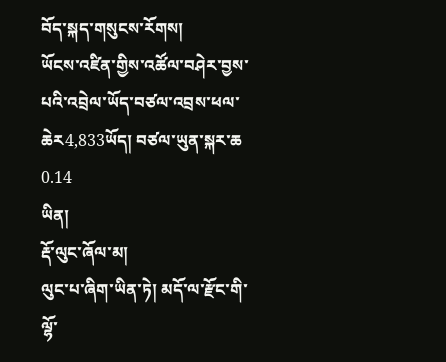བོད་སྐད་གསུངས་རོགས།
ཡོངས་འཛིན་གྱིས་འཚོལ་བཤེར་བྱས་པའི་འབྲེལ་ཡོད་བཙལ་འབྲས་ཕལ་ཆེར4,833ཡོད། བཙལ་ཡུན་སྐར་ཆ 0.14
ཡིན།
རྡོ་ལུང་ཞོལ་མ།
ལུང་པ་ཞིག་ཡིན་ཏེ། མདོ་ལ་རྫོང་གི་ལྷོ་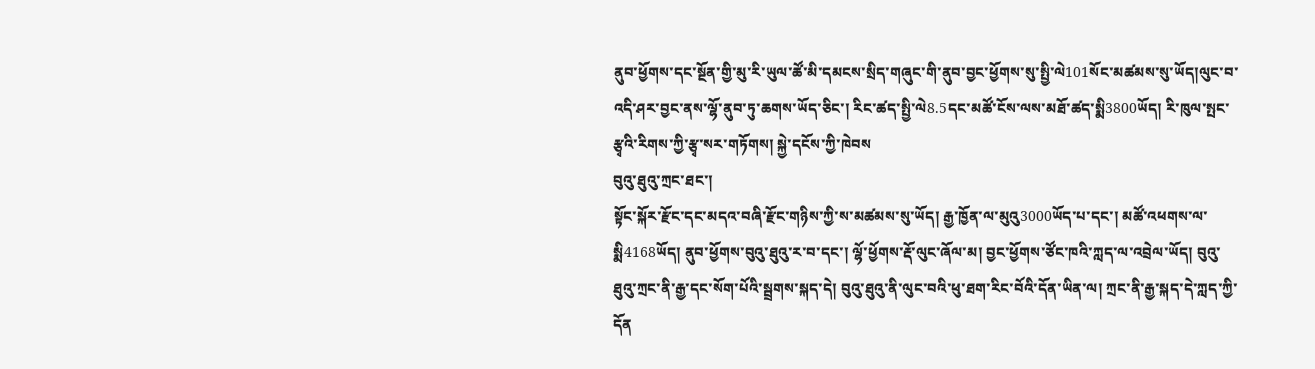ནུབ་ཕྱོགས་དང་སྔོན་གྱི་མུ་རི་ཡུལ་ཚོ་མི་དམངས་སྲིད་གཞུང་གི་ནུབ་བྱང་ཕྱོགས་སུ་སྤྱི་ལེ101སོང་མཚམས་སུ་ཡོད།ལུང་བ་འདི་ཤར་བྱང་ནས་ལྷོ་ནུབ་ཏུ་ཆགས་ཡོད་ཅིང་། རིང་ཚད་སྤྱི་ལེ8.5དང་མཚོ་ངོས་ལས་མཐོ་ཚད་སྨི3800ཡོད། རི་ཁུལ་སྤང་རྩྭའི་རིགས་ཀྱི་རྩྭ་སར་གཏོགས། སྐྱེ་དངོས་ཀྱི་ཁེབས
བུའུ་ཐུའུ་ཀྲང་ཐང་།
སྟོང་སྐོར་རྫོང་དང་མདའ་བཞི་རྫོང་གཉིས་ཀྱི་ས་མཚམས་སུ་ཡོད། རྒྱ་ཁྱོན་ལ་མུའུ3000ཡོད་པ་དང་། མཚོ་འཕགས་ལ་སྨི4168ཡོད། ནུབ་ཕྱོགས་བུའུ་ཐུའུ་ར་བ་དང་། ལྷོ་ཕྱོགས་རྡོ་ལུང་ཞོལ་མ། བྱང་ཕྱོགས་ཙོང་ཁའི་ཀླད་ལ་འབྲེལ་ཡོད། བུའུ་ཐུའུ་ཀྲང་ནི་རྒྱ་དང་སོག་པོའི་སྦྲགས་སྐད་དེ། བུའུ་ཐུའུ་ནི་ལུང་བའི་ཕུ་ཐག་རིང་བོའི་དོན་ཡིན་ལ། ཀྲང་ནི་རྒྱ་སྐད་དེ་ཀླད་ཀྱི་དོན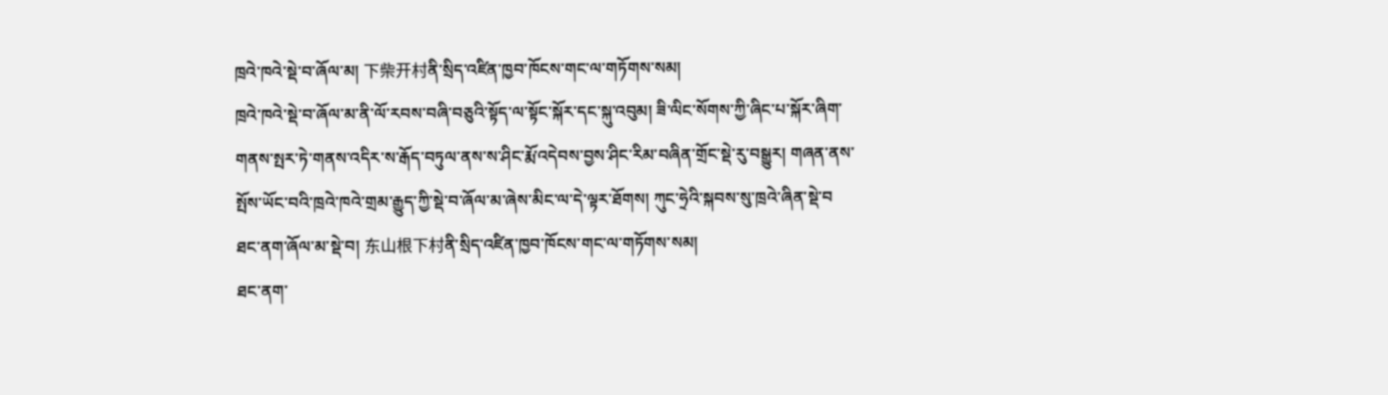ཁྲའེ་ཁའེ་སྡེ་བ་ཞོལ་མ། 下柴开村ནི་སྲིད་འཛིན་ཁྱབ་ཁོངས་གང་ལ་གཏོགས་སམ།
ཁྲའེ་ཁའེ་སྡེ་བ་ཞོལ་མ་ནི་ལོ་རབས་བཞི་བཅུའི་སྟོད་ལ་སྟོང་སྐོར་དང་སྐུ་འབུམ། ཟི་ལིང་སོགས་ཀྱི་ཞིང་པ་སྐོར་ཞིག་གནས་སྤར་ཏེ་གནས་འདིར་ས་རྒོད་བཏུལ་ནས་ས་ཤིང་རྨོ་འདེབས་བྱས་ཤིང་རིམ་བཞིན་གྲོང་སྡེ་རུ་བསྒྱུར། གཞན་ནས་སྤོས་ཡོང་བའི་ཁྲའེ་ཁའེ་གྲམ་རྒྱུད་ཀྱི་སྡེ་བ་ཞོལ་མ་ཞེས་མིང་ལ་དེ་ལྟར་ཐོགས། ཀུང་ཧྲེའི་སྐབས་སུ་ཁྲའེ་ཞིན་སྡེ་བ
ཐང་ནག་ཞོལ་མ་སྡེ་བ། 东山根下村ནི་སྲིད་འཛིན་ཁྱབ་ཁོངས་གང་ལ་གཏོགས་སམ།
ཐང་ནག་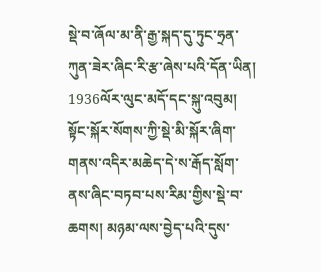སྡེ་བ་ཞོལ་མ་ནི་རྒྱ་སྐད་དུ་ཏུང་ཧྲན་ཀུན་ཟེར་ཞིང་རི་རྩ་ཞེས་པའི་དོན་ཡིན། 1936ལོར་ལུང་མདོ་དང་སྐུ་འབུམ། སྟོང་སྐོར་སོགས་ཀྱི་སྡེ་མི་སྐོར་ཞིག་གནས་འདིར་མཆེད་དེ་ས་རྒོད་སློག་ནས་ཞིང་བཏབ་པས་རིམ་གྱིས་སྡེ་བ་ཆགས། མཉམ་ལས་བྱེད་པའི་དུས་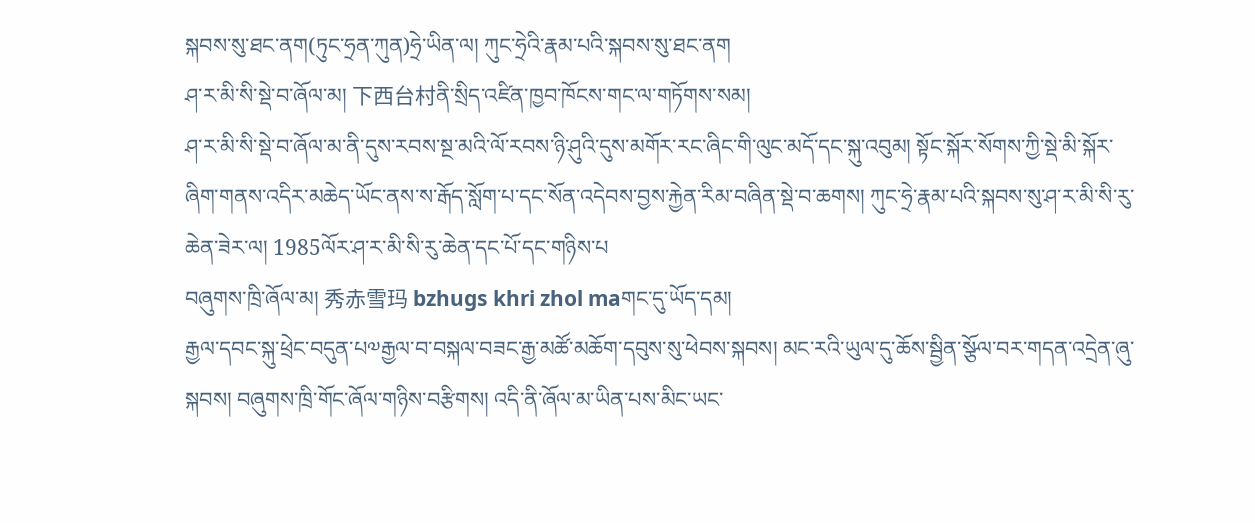སྐབས་སུ་ཐང་ནག(ཏུང་ཧྲན་ཀུན)ཧྲེ་ཡིན་ལ། ཀུང་ཧྲེའི་རྣམ་པའི་སྐབས་སུ་ཐང་ནག
ཤ་ར་མི་སི་སྡེ་བ་ཞོལ་མ། 下西台村ནི་སྲིད་འཛིན་ཁྱབ་ཁོངས་གང་ལ་གཏོགས་སམ།
ཤ་ར་མི་སི་སྡེ་བ་ཞོལ་མ་ནི་དུས་རབས་སྔ་མའི་ལོ་རབས་ཉི་ཤུའི་དུས་མགོར་རང་ཞིང་གི་ལུང་མདོ་དང་སྐུ་འབུམ། སྟོང་སྐོར་སོགས་ཀྱི་སྡེ་མི་སྐོར་ཞིག་གནས་འདིར་མཆེད་ཡོང་ནས་ས་རྒོད་སློག་པ་དང་སོན་འདེབས་བྱས་རྐྱེན་རིམ་བཞིན་སྡེ་བ་ཆགས། ཀུང་ཧྲེ་རྣམ་པའི་སྐབས་སུ་ཤ་ར་མི་སི་རུ་ཆེན་ཟེར་ལ། 1985ལོར་ཤ་ར་མི་སི་རུ་ཆེན་དང་པོ་དང་གཉིས་པ
བཞུགས་ཁྲི་ཞོལ་མ། 秀赤雪玛 bzhugs khri zhol maགང་དུ་ཡོད་དམ།
རྒྱལ་དབང་སྐུ་ཕྲེང་བདུན་པ༧རྒྱལ་བ་བསྐལ་བཟང་རྒྱ་མཚོ་མཆོག་དབུས་སུ་ཕེབས་སྐབས། མང་རའི་ཡུལ་དུ་ཆོས་སྦྱིན་སྩོལ་བར་གདན་འདྲེན་ཞུ་སྐབས། བཞུགས་ཁྲི་གོང་ཞོལ་གཉིས་བརྩིགས། འདི་ནི་ཞོལ་མ་ཡིན་པས་མིང་ཡང་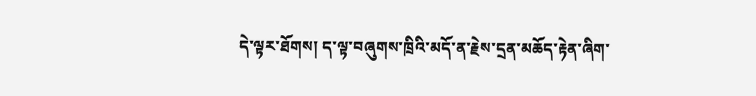དེ་ལྟར་ཐོགས། ད་ལྟ་བཞུགས་ཁྲིའི་མདོ་ན་རྗེས་དྲན་མཆོད་རྟེན་ཞིག་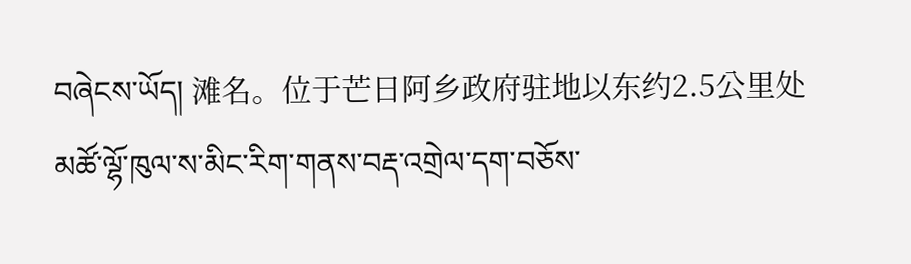བཞེངས་ཡོད། 滩名。位于芒日阿乡政府驻地以东约2.5公里处
མཚོ་ལྷོ་ཁུལ་ས་མིང་རིག་གནས་བརྡ་འགྲེལ་དག་བཅོས་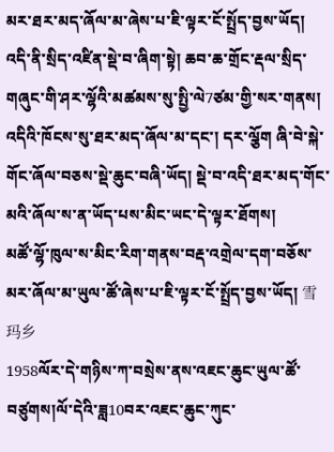མར་ཐར་མད་ཞོལ་མ་ཞེས་པ་ཇི་ལྟར་ངོ་སྤྲོད་བྱས་ཡོད།
འདི་ནི་སྲིད་འཛིན་སྡེ་བ་ཞིག་སྟེ། ཆབ་ཆ་གྲོང་རྡལ་སྲིད་གཞུང་གི་ཤར་ལྷོའི་མཚམས་སུ་སྤྱི་ལེ7ཙམ་གྱི་སར་གནས། འདིའི་ཁོངས་སུ་ཐར་མད་ཞོལ་མ་དང་། དར་ལྕོག ཞི་བེ་སྐེ་གོང་ཞོལ་བཅས་སྡེ་ཆུང་བཞི་ཡོད། སྡེ་བ་འདི་ཐར་མད་གོང་མའི་ཞོལ་ས་ན་ཡོད་པས་མིང་ཡང་དེ་ལྟར་ཐོགས།
མཚོ་ལྷོ་ཁུལ་ས་མིང་རིག་གནས་བརྡ་འགྲེལ་དག་བཅོས་མར་ཞོལ་མ་ཡུལ་ཚོ་ཞེས་པ་ཇི་ལྟར་ངོ་སྤྲོད་བྱས་ཡོད། 雪玛乡
1958ལོར་དེ་གཉིས་ཀ་བསྲེས་ནས་འཇང་ཆུང་ཡུལ་ཚོ་བཙུགས།ལོ་དེའི་ཟླ10བར་འཇང་ཆུང་ཀུང་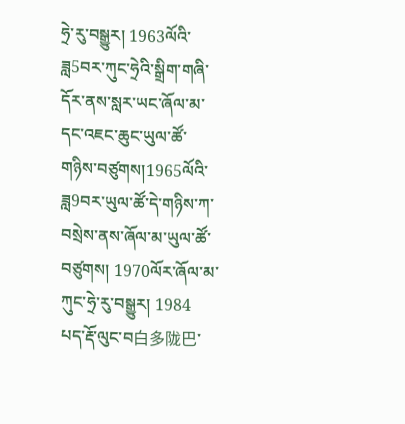ཧྲེ་རུ་བསྒྱུར། 1963ལོའི་ཟླ5བར་ཀུང་ཧྲེའི་སྒྲིག་གཞི་དོར་ནས་སླར་ཡང་ཞོལ་མ་དང་འཇང་ཆུང་ཡུལ་ཚོ་གཉིས་བཙུགས།1965ལོའི་ཟླ9བར་ཡུལ་ཚོ་དེ་གཉིས་ཀ་བསྲེས་ནས་ཞོལ་མ་ཡུལ་ཚོ་བཙུགས། 1970ལོར་ཞོལ་མ་ཀུང་ཧྲེ་རུ་བསྒྱུར། 1984
པད་རྡོ་ལུང་བ白多陇巴་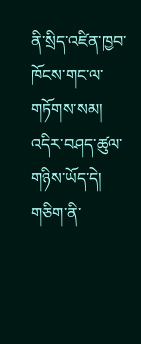ནི་སྲིད་འཛིན་ཁྱབ་ཁོངས་གང་ལ་གཏོགས་སམ།
འདིར་བཤད་ཚུལ་གཉིས་ཡོད་དེ། གཅིག་ནི་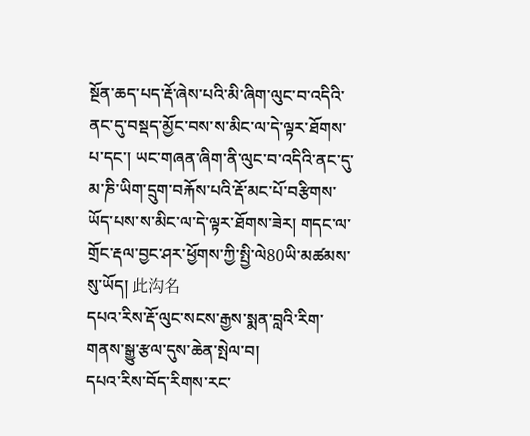སྔོན་ཆད་པད་རྡོ་ཞེས་པའི་མི་ཞིག་ལུང་བ་འདིའི་ནང་དུ་བསྡད་མྱོང་བས་ས་མིང་ལ་དེ་ལྟར་ཐོགས་པ་དང་། ཡང་གཞན་ཞིག་ནི་ལུང་བ་འདིའི་ནང་དུ་མ་ཎི་ཡིག་དྲུག་བརྐོས་པའི་རྡོ་མང་པོ་བརྩིགས་ཡོད་པས་ས་མིང་ལ་དེ་ལྟར་ཐོགས་ཟེར། གདང་ལ་གྲོང་རྡལ་བྱང་ཤར་ཕྱོགས་ཀྱི་སྤྱི་ལེ80ཡི་མཚམས་སུ་ཡོད། 此沟名
དཔའ་རིས་རྡོ་ལུང་སངས་རྒྱས་སྨན་བླའི་རིག་གནས་སྒྱུ་རྩལ་དུས་ཆེན་སྤེལ་བ།
དཔའ་རིས་བོད་རིགས་རང་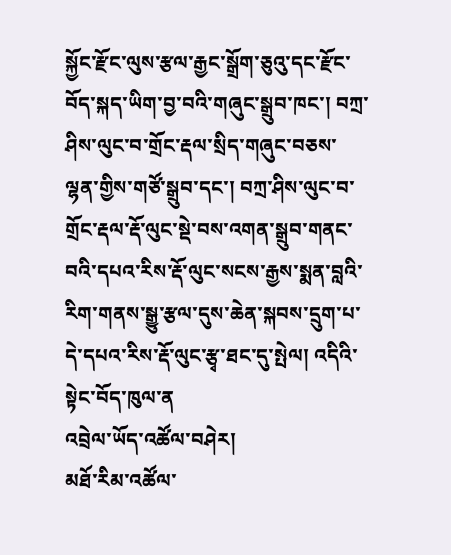སྐྱོང་རྫོང་ལུས་རྩལ་རྒྱང་སྒྲོག་ཅུའུ་དང་རྫོང་བོད་སྐད་ཡིག་བྱ་བའི་གཞུང་སྒྲུབ་ཁང་། བཀྲ་ཤིས་ལུང་བ་གྲོང་རྡལ་སྲིད་གཞུང་བཅས་ལྷན་གྱིས་གཙོ་སྒྲུབ་དང་། བཀྲ་ཤིས་ལུང་བ་གྲོང་རྡལ་རྡོ་ལུང་སྡེ་བས་འགན་སྒྲུབ་གནང་བའི་དཔའ་རིས་རྡོ་ལུང་སངས་རྒྱས་སྨན་བླའི་རིག་གནས་སྒྱུ་རྩལ་དུས་ཆེན་སྐབས་དྲུག་པ་དེ་དཔའ་རིས་རྡོ་ལུང་རྩྭ་ཐང་དུ་སྤེལ། འདིའི་སྟེང་བོད་ཁུལ་ན
འབྲེལ་ཡོད་འཚོལ་བཤེར།
མཐོ་རིམ་འཚོལ་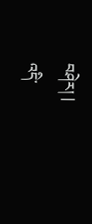བཤེར། |
འདི་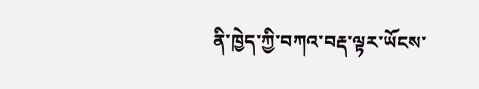ནི་ཁྱེད་ཀྱི་བཀའ་བརྡ་ལྟར་ཡོངས་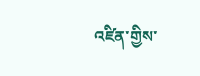འཛིན་གྱིས་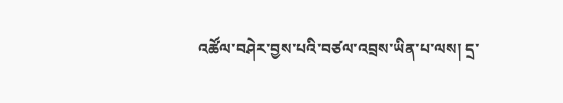འཚོལ་བཤེར་བྱས་པའི་བཙལ་འབྲས་ཡིན་པ་ལས། དྲ་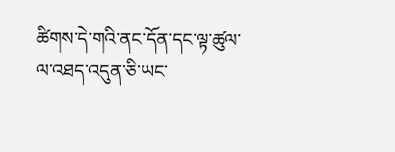ཚིགས་དེ་གའི་ནང་དོན་དང་ལྟ་ཚུལ་ལ་འཐད་འདུན་ཅི་ཡང་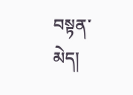བསྟན་མེད།